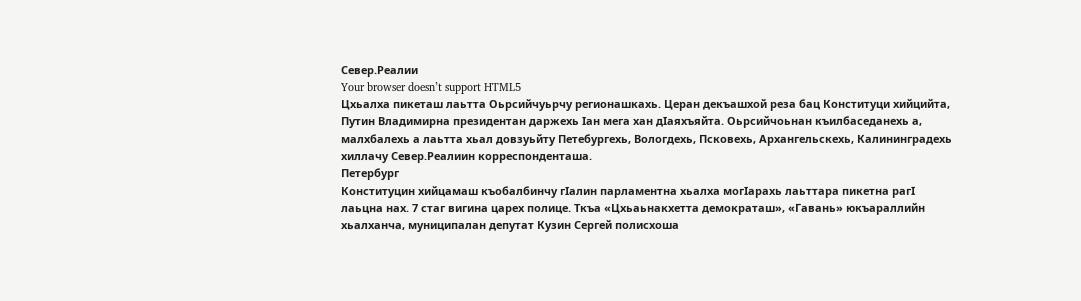Север.Реалии
Your browser doesn’t support HTML5
Цхьалха пикеташ лаьтта Оьрсийчуьрчу регионашкахь. Церан декъашхой реза бац Конституци хийцийта, Путин Владимирна президентан даржехь Iан мега хан дIаяхъяйта. Оьрсийчоьнан къилбаседанехь а, малхбалехь а лаьтта хьал довзуьйту Петебургехь, Вологдехь, Псковехь, Архангельскехь, Калининградехь хиллачу Север.Реалиин корреспонденташа.
Петербург
Конституцин хийцамаш къобалбинчу гIалин парламентна хьалха могIарахь лаьттара пикетна рагI лаьцна нах. 7 стаг вигина царех полице. Ткъа «Цхьаьнакхетта демократаш», «Гавань» юкъараллийн хьалханча, муниципалан депутат Кузин Сергей полисхоша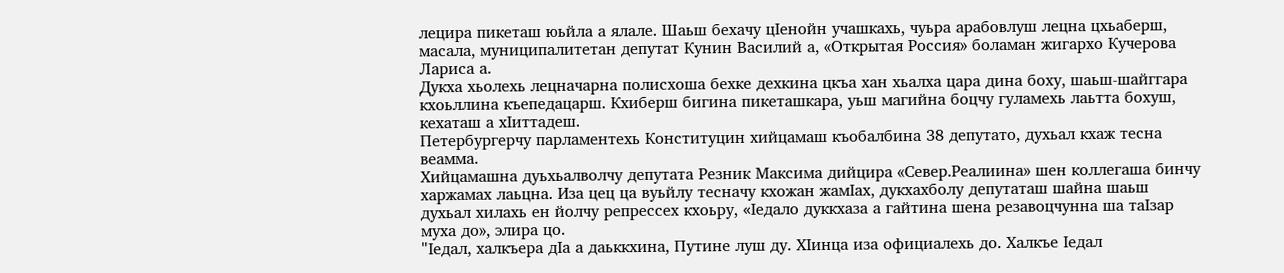лецира пикеташ юьйла а ялале. Шаьш бехачу цIенойн учашкахь, чуьра арабовлуш лецна цхьаберш, масала, муниципалитетан депутат Кунин Василий а, «Открытая Россия» боламан жигархо Кучерова Лариса а.
Дукха хьолехь лецначарна полисхоша бехке дехкина цкъа хан хьалха цара дина боху, шаьш-шайггара кхоьллина къепедацарш. Кхиберш бигина пикеташкара, уьш магийна боцчу гуламехь лаьтта бохуш, кехаташ а хIиттадеш.
Петербургерчу парламентехь Конституцин хийцамаш къобалбина 38 депутато, духьал кхаж тесна веамма.
Хийцамашна дуьхьалволчу депутата Резник Максима дийцира «Север.Реалиина» шен коллегаша бинчу харжамах лаьцна. Иза цец ца вуьйлу тесначу кхожан жамIах, дукхахболу депутаташ шайна шаьш духьал хилахь ен йолчу репрессех кхоьру, «Iедало дуккхаза а гайтина шена резавоцчунна ша таIзар муха до», элира цо.
"Iедал, халкъера дIа а даьккхина, Путине луш ду. ХIинца иза официалехь до. Халкъе Iедал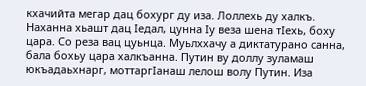кхачийта мегар дац бохург ду иза. Лоллехь ду халкъ. Наханна хьашт дац Iедал, цунна Iу веза шена тIехь, боху цара. Со реза вац цуьнца. Муьлххачу а диктатурано санна, бала бохьу цара халкъанна. Путин ву доллу зуламаш юкъадаьхнарг, моттаргIанаш лелош волу Путин. Иза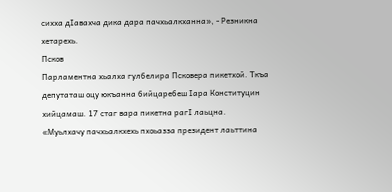сихха дIавахча дика дара пачхьалкханна», - Резникна хетарехь.
Псков
Парламентна хьалха гулбелира Псковера пикетхой. Ткъа депутаташ оцу юкъанна бийцаребеш Iара Конституцин хийцамаш. 17 стаг вара пикетна рагI лаьцна.
«Муьлхачу пачхьалкхехь пхоьазза президент лаьттина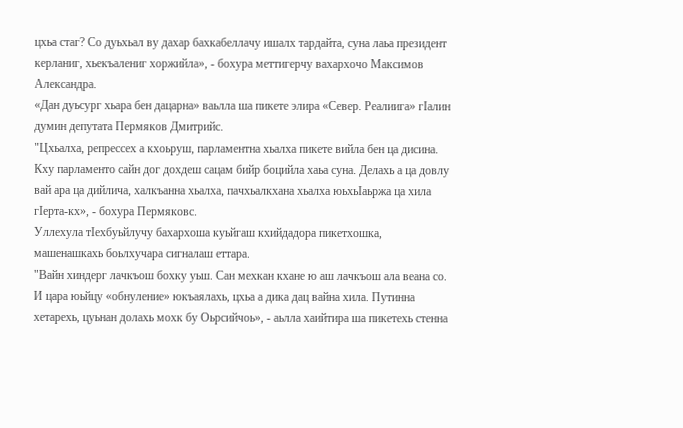цхьа стаг? Со дуьхьал ву дахар бахкабеллачу ишалх тардайта, суна лаьа президент керланиг, хьекъалениг хоржийла», - бохура меттигерчу вахархочо Максимов Александра.
«Дан дуьсург хьара бен дацарна» ваьлла ша пикете элира «Север. Реалиига» гIалин думин депутата Пермяков Дмитрийс.
"Цхьалха, репрессех а кхоьруш, парламентна хьалха пикете вийла бен ца дисина. Кху парламенто сайн дог дохдеш сацам бийр боцийла хаьа суна. Делахь а ца довлу вай ара ца дийлича, халкъанна хьалха, пачхьалкхана хьалха юьхьIаьржа ца хила гIерта-кх», - бохура Пермяковс.
Уллехула тIехбуьйлучу бахархоша куьйгаш кхийдадора пикетхошка, машенашкахь боьлхучара сигналаш еттара.
"Вайн хиндерг лачкъош бохку уьш. Сан мехкан кхане ю аш лачкъош ала веана со. И цара юьйцу «обнуление» юкъаялахь, цхьа а дика дац вайна хила. Путинна хетарехь, цуьнан долахь мохк бу Оьрсийчоь», - аьлла хаийтира ша пикетехь стенна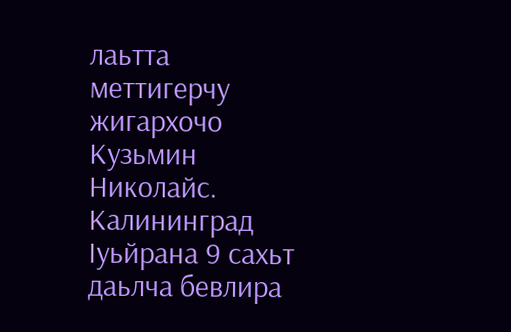лаьтта меттигерчу жигархочо Кузьмин Николайс.
Калининград
Iуьйрана 9 сахьт даьлча бевлира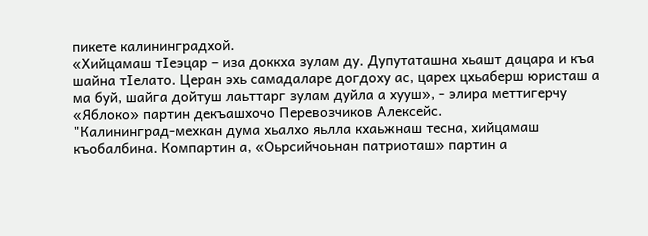пикете калининградхой.
«Хийцамаш тIеэцар – иза доккха зулам ду. Дупутаташна хьашт дацара и къа шайна тIелато. Церан эхь самадаларе догдоху ас, царех цхьаберш юристаш а ма буй, шайга дойтуш лаьттарг зулам дуйла а хууш», - элира меттигерчу «Яблоко» партин декъашхочо Перевозчиков Алексейс.
"Калининград-мехкан дума хьалхо яьлла кхаьжнаш тесна, хийцамаш къобалбина. Компартин а, «Оьрсийчоьнан патриоташ» партин а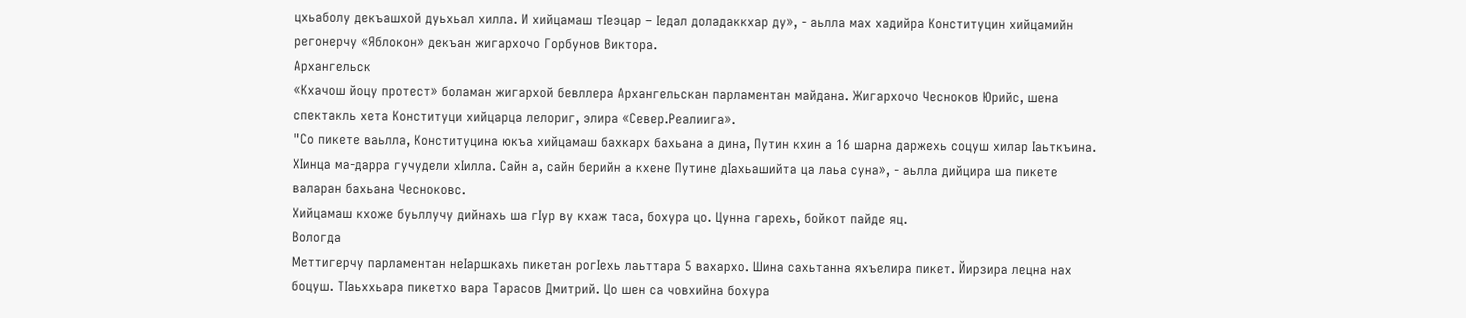цхьаболу декъашхой дуьхьал хилла. И хийцамаш тIеэцар – Iедал доладаккхар ду», - аьлла мах хадийра Конституцин хийцамийн регонерчу «Яблокон» декъан жигархочо Горбунов Виктора.
Архангельск
«Кхачош йоцу протест» боламан жигархой бевллера Архангельскан парламентан майдана. Жигархочо Чесноков Юрийс, шена спектакль хета Конституци хийцарца лелориг, элира «Север.Реалиига».
"Со пикете ваьлла, Конституцина юкъа хийцамаш бахкарх бахьана а дина, Путин кхин а 16 шарна даржехь соцуш хилар Iаьткъина. ХIинца ма-дарра гучудели хIилла. Сайн а, сайн берийн а кхене Путине дIахьашийта ца лаьа суна», - аьлла дийцира ша пикете валаран бахьана Чесноковс.
Хийцамаш кхоже буьллучу дийнахь ша гIур ву кхаж таса, бохура цо. Цунна гарехь, бойкот пайде яц.
Вологда
Меттигерчу парламентан неIаршкахь пикетан рогIехь лаьттара 5 вахархо. Шина сахьтанна яхъелира пикет. Йирзира лецна нах боцуш. ТIаьххьара пикетхо вара Тарасов Дмитрий. Цо шен са човхийна бохура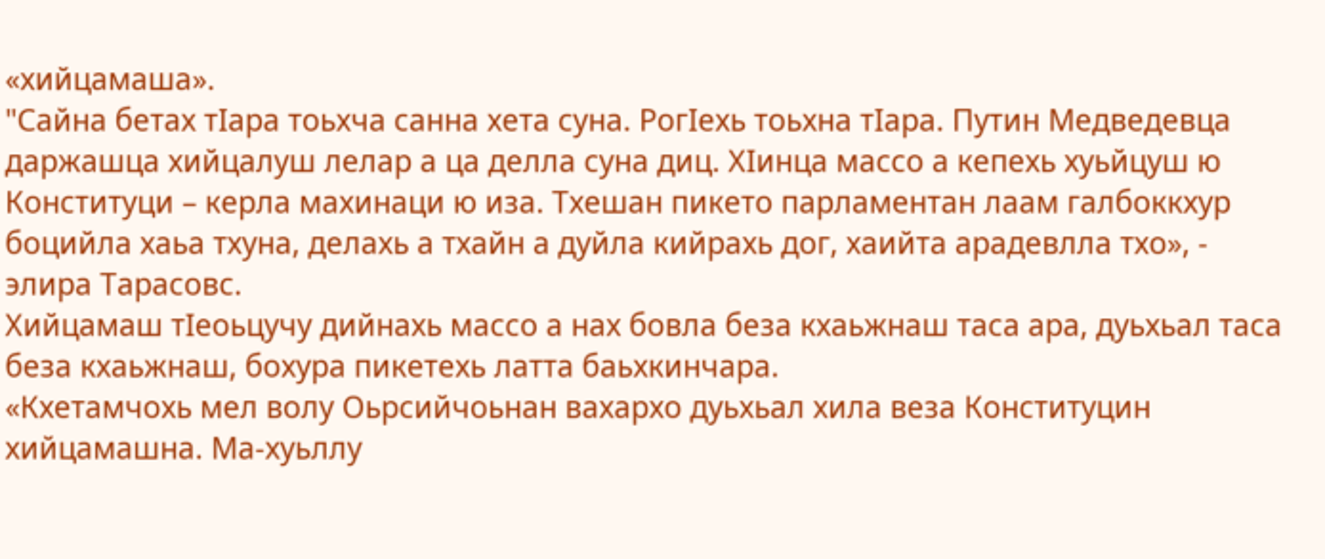«хийцамаша».
"Сайна бетах тIара тоьхча санна хета суна. РогIехь тоьхна тIара. Путин Медведевца даржашца хийцалуш лелар а ца делла суна диц. ХIинца массо а кепехь хуьйцуш ю Конституци – керла махинаци ю иза. Тхешан пикето парламентан лаам галбоккхур боцийла хаьа тхуна, делахь а тхайн а дуйла кийрахь дог, хаийта арадевлла тхо», - элира Тарасовс.
Хийцамаш тIеоьцучу дийнахь массо а нах бовла беза кхаьжнаш таса ара, дуьхьал таса беза кхаьжнаш, бохура пикетехь латта баьхкинчара.
«Кхетамчохь мел волу Оьрсийчоьнан вахархо дуьхьал хила веза Конституцин хийцамашна. Ма-хуьллу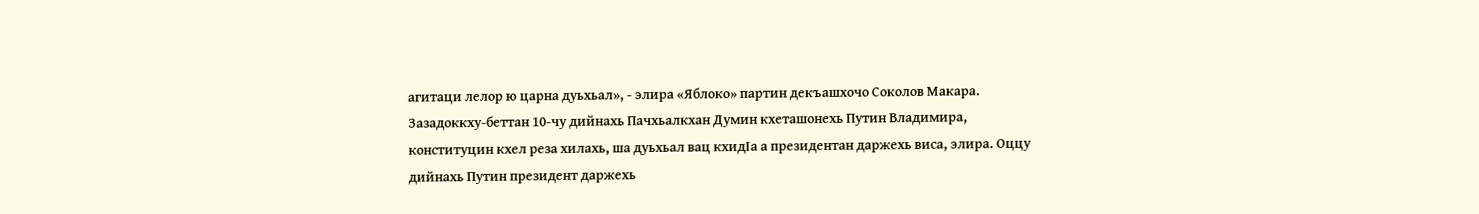агитаци лелор ю царна дуьхьал», - элира «Яблоко» партин декъашхочо Соколов Макара.
Зазадоккху-беттан 10-чу дийнахь Пачхьалкхан Думин кхеташонехь Путин Владимира, конституцин кхел реза хилахь, ша дуьхьал вац кхидIа а президентан даржехь виса, элира. Оццу дийнахь Путин президент даржехь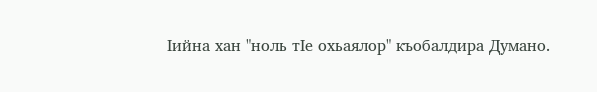Iийна хан "ноль тIе охьаялор" къобалдира Думано.